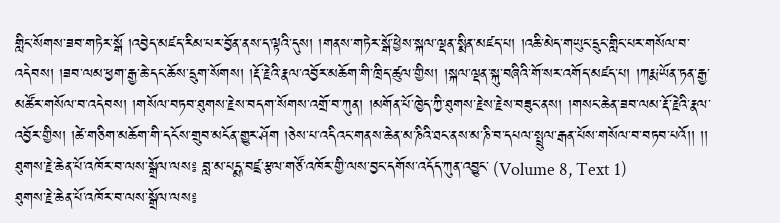གླིང་སོགས་ཟབ་གཏེར་སྒོ །འབྱེད་མཛད་རིམ་པར་བྱོན་ནས་ད་ལྟའི་དུས། །གནས་གཏེར་སྒོ་ཕྱེས་སྐལ་ལྡན་སྨིན་མཛད་པ། །འཆི་མེད་གཡུང་དྲུང་གླིང་པར་གསོལ་བ་འདེབས། །ཟབ་ལམ་ཕྱག་རྒྱ་ཆེ་དང་ཆོས་དྲུག་སོགས། །རྡོ་རྗེའི་རྣལ་འབྱོར་མཆོག་གི་ཁྲིད་ཚུལ་གྱིས། །སྐལ་ལྡན་སྐུ་བཞིའི་གོ་སར་འགོད་མཛད་པ། །ཀརྨ་ཡོན་ཏན་རྒྱ་མཚོར་གསོལ་བ་འདེབས། །གསོལ་བཏབ་ཐུགས་རྗེས་བདག་སོགས་འགྲོ་བ་ཀུན། །མགོན་པོ་ཁྱེད་ཀྱི་ཐུགས་རྗེས་རྗེས་བཟུང་ནས། །གསང་ཆེན་ཟབ་ལམ་རྡོ་རྗེའི་རྣལ་འབྱོར་གྱིས། །ཚེ་གཅིག་མཆོག་གི་དངོས་གྲུབ་མངོན་གྱུར་ཤོག །ཅེས་པ་འདིའང་གནས་ཆེན་མ་ཎིའི་ཐང་ནས་མ་ཎི་བ་དཔལ་སྤྲུལ་རྒན་པོས་གསོལ་བ་བཏབ་པའོ།། །།
ཐུགས་རྗེ་ཆེན་པོ་འཁོར་བ་ལས་སྒྲོལ་ལས༔ བླ་མ་པདྨ་བཛྲ་རྩལ་གཙོ་འཁོར་གྱི་ལས་བྱང་དགོས་འདོད་ཀུན་འབྱུང་ (Volume 8, Text 1)
ཐུགས་རྗེ་ཆེན་པོ་འཁོར་བ་ལས་སྒྲོལ་ལས༔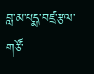བླ་མ་པདྨ་བཛྲ་རྩལ་གཙོ་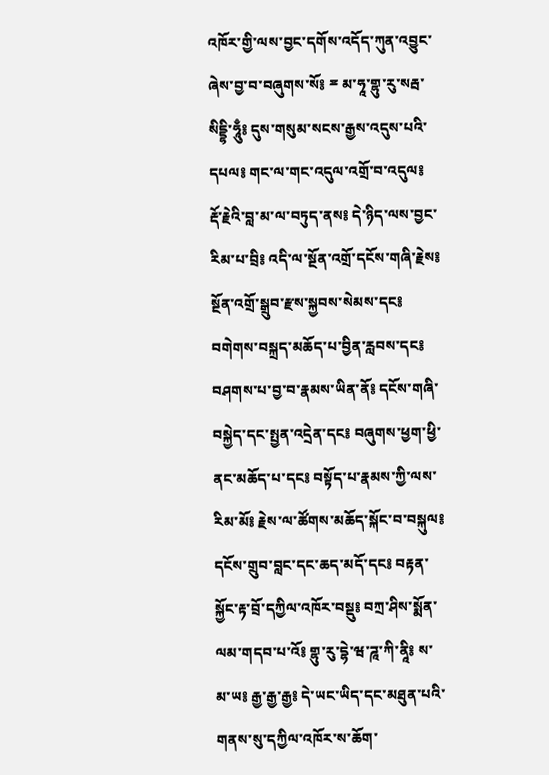འཁོར་གྱི་ལས་བྱང་དགོས་འདོད་ཀུན་འབྱུང་ཞེས་བྱ་བ་བཞུགས་སོ༔ ྈ མ་ཧཱ་གྷུ་རུ་སརྦ་སིདྡྷི་ཧཱུྃ༔ དུས་གསུམ་སངས་རྒྱས་འདུས་པའི་དཔལ༔ གང་ལ་གང་འདུལ་འགྲོ་བ་འདུལ༔ རྡོ་རྗེའི་བླ་མ་ལ་བཏུད་ནས༔ དེ་ཉིད་ལས་བྱང་རིམ་པ་བྲི༔ འདི་ལ་སྔོན་འགྲོ་དངོས་གཞི་རྗེས༔ སྔོན་འགྲོ་སྒྲུབ་རྫས་སྐྱབས་སེམས་དང༔ བགེགས་བསྐྲད་མཆོད་པ་བྱིན་རླབས་དང༔ བཤགས་པ་བྱ་བ་རྣམས་ཡིན་ནོ༔ དངོས་གཞི་བསྐྱེད་དང་སྤྱན་འདྲེན་དང༔ བཞུགས་ཕྱག་ཕྱི་ནང་མཆོད་པ་དང༔ བསྟོད་པ་རྣམས་ཀྱི་ལས་རིམ་མོ༔ རྗེས་ལ་ཚོགས་མཆོད་སྐོང་བ་བསྐུལ༔ དངོས་གྲུབ་བླང་དང་ཆད་མདོ་དང༔ བརྟན་སྐྱོང་རྟ་བྲོ་དཀྱིལ་འཁོར་བསྡུ༔ བཀྲ་ཤིས་སྨོན་ལམ་གདབ་པ་འོ༔ གྷུ་རུ་དྷེ་ཝ་ཌཱ་ཀི་ནཱི༔ ས་མ་ཡ༔ རྒྱ་རྒྱ་རྒྱ༔ དེ་ཡང་ཡིད་དང་མཐུན་པའི་གནས་སུ་དཀྱིལ་འཁོར་ས་ཆོག་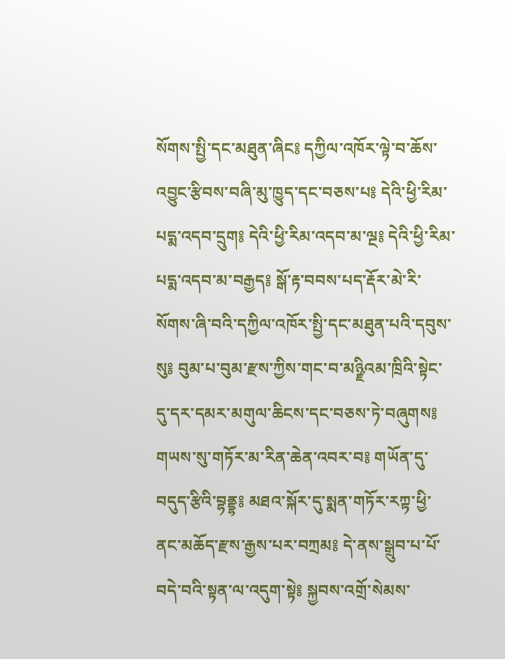སོགས་སྤྱི་དང་མཐུན་ཞིང༔ དཀྱིལ་འཁོར་ལྟེ་བ་ཆོས་འབྱུང་རྩིབས་བཞི་མུ་ཁྱུད་དང་བཅས་པ༔ དེའི་ཕྱི་རིམ་པདྨ་འདབ་དྲུག༔ དེའི་ཕྱི་རིམ་འདབ་མ་ལྔ༔ དེའི་ཕྱི་རིམ་པདྨ་འདབ་མ་བརྒྱད༔ སྒོ་རྟ་བབས་པད་རྡོར་མེ་རི་སོགས་ཞི་བའི་དཀྱིལ་འཁོར་སྤྱི་དང་མཐུན་པའི་དབུས་སུ༔ བུམ་པ་བུམ་རྫས་ཀྱིས་གང་བ་མཉྫིའམ་ཁྲིའི་སྟེང་དུ་དར་དམར་མགུལ་ཆིངས་དང་བཅས་ཏེ་བཞུགས༔ གཡས་སུ་གཏོར་མ་རིན་ཆེན་འབར་བ༔ གཡོན་དུ་བདུད་རྩིའི་བྷནྡྷ༔ མཐའ་སྐོར་དུ་སྨན་གཏོར་རཀྟ་ཕྱི་ནང་མཆོད་རྫས་རྒྱས་པར་བཀྲམ༔ དེ་ནས་སྒྲུབ་པ་པོ་བདེ་བའི་སྟན་ལ་འདུག་སྟེ༔ སྐྱབས་འགྲོ་སེམས་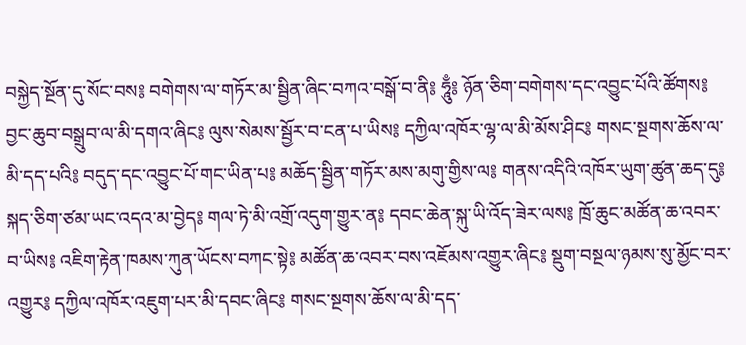བསྐྱེད་སྔོན་དུ་སོང་བས༔ བགེགས་ལ་གཏོར་མ་སྦྱིན་ཞིང་བཀའ་བསྒོ་བ་ནི༔ ཧཱུྃ༔ ཉོན་ཅིག་བགེགས་དང་འབྱུང་པོའི་ཚོགས༔ བྱང་ཆུབ་བསྒྲུབ་ལ་མི་དགའ་ཞིང༔ ལུས་སེམས་སྦྱོར་བ་ངན་པ་ཡིས༔ དཀྱིལ་འཁོར་ལྷ་ལ་མི་མོས་ཤིང༔ གསང་སྔགས་ཆོས་ལ་མི་དད་པའི༔ བདུད་དང་འབྱུང་པོ་གང་ཡིན་པ༔ མཆོད་སྦྱིན་གཏོར་མས་མགུ་གྱིས་ལ༔ གནས་འདིའི་འཁོར་ཡུག་ཚུན་ཆད་དུ༔ སྐད་ཅིག་ཙམ་ཡང་འདའ་མ་བྱེད༔ གལ་ཏེ་མི་འགྲོ་འདུག་གྱུར་ན༔ དབང་ཆེན་སྐུ་ཡི་འོད་ཟེར་ལས༔ ཁྲོ་ཆུང་མཚོན་ཆ་འབར་བ་ཡིས༔ འཇིག་རྟེན་ཁམས་ཀུན་ཡོངས་བཀང་སྟེ༔ མཚོན་ཆ་འབར་བས་འཇོམས་འགྱུར་ཞིང༔ སྡུག་བསྔལ་ཉམས་སུ་མྱོང་བར་འགྱུར༔ དཀྱིལ་འཁོར་འཇུག་པར་མི་དབང་ཞིང༔ གསང་སྔགས་ཆོས་ལ་མི་དད་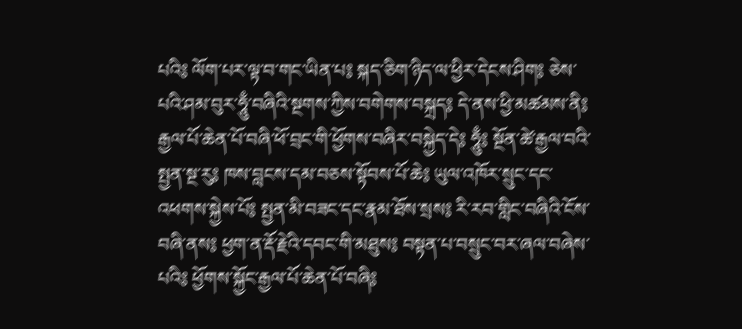པའི༔ ལོག་པར་ལྟ་བ་གང་ཡིན་པ༔ སྐད་ཅིག་ཉིད་ལ་ཕྱིར་དེངས་ཤིག༔ ཅེས་པའི་ཤམ་བུར་ཧཱུྃ་བཞིའི་སྔགས་ཀྱིས་བགེགས་བསྐྲད༔ དེ་ནས་ཕྱི་མཚམས་ནི༔ རྒྱལ་པོ་ཆེན་པོ་བཞི་ཕོ་བྲང་གི་ཕྱོགས་བཞིར་བསྐྱེད་དེ༔ ཧཱུྃ༔ སྔོན་ཚེ་རྒྱལ་བའི་སྤྱན་སྔ་རུ༔ ཁས་བླངས་དམ་བཅས་སྟོབས་པོ་ཆེ༔ ཡུལ་འཁོར་སྲུང་དང་འཕགས་སྐྱེས་པོ༔ སྤྱན་མི་བཟང་དང་རྣམ་ཐོས་སྲས༔ རི་རབ་གླིང་བཞིའི་ངོས་བཞི་ནས༔ ཕྱག་ན་རྡོ་རྗེའི་དབང་གི་མཐུས༔ བསྟན་པ་བསྲུང་བར་ཞལ་བཞེས་པའི༔ ཕྱོགས་སྐྱོང་རྒྱལ་པོ་ཆེན་པོ་བཞི༔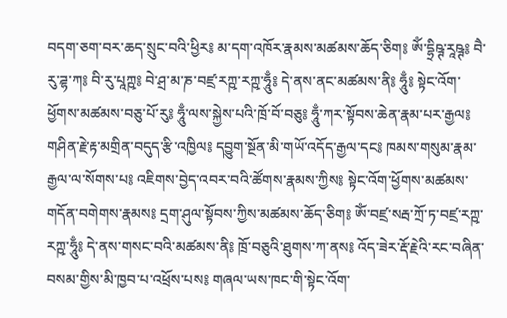བདག་ཅག་བར་ཆད་སྲུང་བའི་ཕྱིར༔ མ་དག་འཁོར་རྣམས་མཚམས་ཆོད་ཅིག༔ ཨོཾ་དྷྲིཥྚ་རཱཥྚ༔ བཻ་རུ་ཌྷ་ཀ༔ བི་རུ་པཱཀྵ༔ བེ་ཤྲ་མ་ཎ་བཛྲ་རཀྵ་རཀྵ་ཧཱུྃ༔ དེ་ནས་ནང་མཚམས་ནི༔ ཧཱུྃ༔ སྟེང་འོག་ཕྱོགས་མཚམས་བཅུ་པོ་རུ༔ ཧཱུྃ་ལས་སྐྱེས་པའི་ཁྲོ་བོ་བཅུ༔ ཧཱུྃ་ཀར་སྟོབས་ཆེན་རྣམ་པར་རྒྱལ༔ གཤིན་རྗེ་རྟ་མགྲིན་བདུད་རྩི་འཁྱིལ༔ དབྱུག་སྔོན་མི་གཡོ་འདོད་རྒྱལ་དང༔ ཁམས་གསུམ་རྣམ་རྒྱལ་ལ་སོགས་པ༔ འཇིགས་བྱེད་འབར་བའི་ཚོགས་རྣམས་ཀྱིས༔ སྟེང་འོག་ཕྱོགས་མཚམས་གདོན་བགེགས་རྣམས༔ དྲག་ཤུལ་སྟོབས་ཀྱིས་མཚམས་ཆོད་ཅིག༔ ཨོཾ་བཛྲ་སརྦ་ཀྲོ་ཏ་བཛྲ་རཀྵ་རཀྵ་ཧཱུྃ༔ དེ་ནས་གསང་བའི་མཚམས་ནི༔ ཁྲོ་བཅུའི་ཐུགས་ཀ་ནས༔ འོད་ཟེར་རྡོ་རྗེའི་རང་བཞིན་བསམ་གྱིས་མི་ཁྱབ་པ་འཕྲོས་པས༔ གཞལ་ཡས་ཁང་གི་སྟེང་འོག་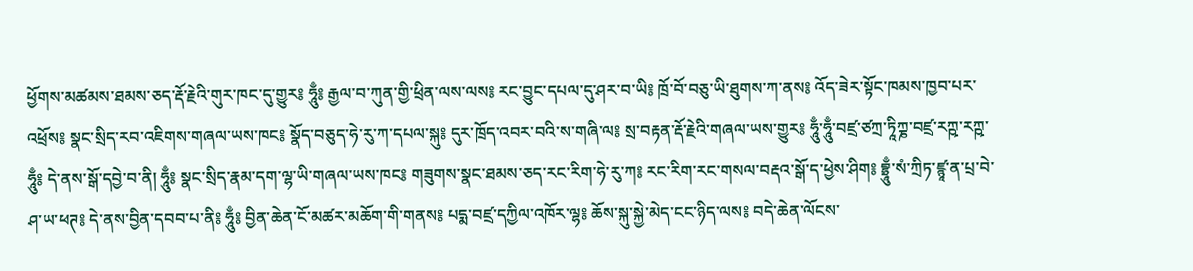ཕྱོགས་མཚམས་ཐམས་ཅད་རྡོ་རྗེའི་གུར་ཁང་དུ་གྱུར༔ ཧཱུྃ༔ རྒྱལ་བ་ཀུན་གྱི་ཕྲིན་ལས་ལས༔ རང་བྱུང་དཔལ་དུ་ཤར་བ་ཡི༔ ཁྲོ་བོ་བཅུ་ཡི་ཐུགས་ཀ་ནས༔ འོད་ཟེར་སྟོང་ཁམས་ཁྱབ་པར་འཕྲོས༔ སྣང་སྲིད་རབ་འཇིགས་གཞལ་ཡས་ཁང༔ སྣོད་བཅུད་ཧེ་རུ་ཀ་དཔལ་སྐུ༔ དུར་ཁྲོད་འབར་བའི་ས་གཞི་ལ༔ སྲ་བརྟན་རྡོ་རྗེའི་གཞལ་ཡས་གྱུར༔ ཧཱུྃ་ཧཱུྃ་བཛྲ་ཙཀྲ་ཏཱིཀྞ་བཛྲ་རཀྵ་རཀྵ་ཧཱུྃ༔ དེ་ནས་སྒོ་དབྱེ་བ་ནི། ཧཱུྃ༔ སྣང་སྲིད་རྣམ་དག་ལྷ་ཡི་གཞལ་ཡས་ཁང༔ གཟུགས་སྣང་ཐམས་ཅད་རང་རིག་ཧེ་རུ་ཀ༔ རང་རིག་རང་གསལ་བརྡའ་སྒོ་ད་ཕྱེས་ཤིག༔ བྷྲཱུྃ་སཾ་ཀྲིཏ་ཛྙཱ་ན་པྲ་བེ་ཤ་ཡ་ཕཊ༔ དེ་ནས་བྱིན་དབབ་པ་ནི༔ ཧཱུྃ༔ བྱིན་ཆེན་ངོ་མཚར་མཆོག་གི་གནས༔ པདྨ་བཛྲ་དཀྱིལ་འཁོར་ལྷ༔ ཆོས་སྐུ་སྐྱེ་མེད་ངང་ཉིད་ལས༔ བདེ་ཆེན་ལོངས་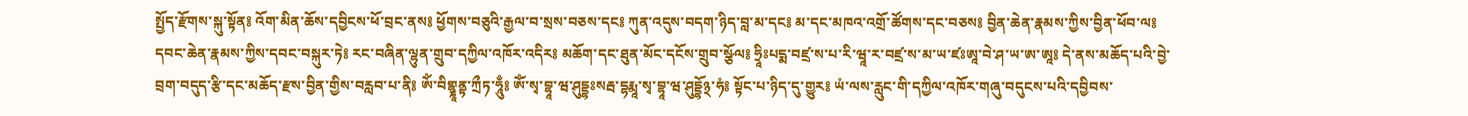སྤྱོད་རྫོགས་སྐུ་སྟོན༔ འོག་མིན་ཆོས་དབྱིངས་ཕོ་བྲང་ནས༔ ཕྱོགས་བཅུའི་རྒྱལ་བ་སྲས་བཅས་དང༔ ཀུན་འདུས་བདག་ཉིད་བླ་མ་དང༔ མ་དང་མཁའ་འགྲོ་ཚོགས་དང་བཅས༔ བྱིན་ཆེན་རྣམས་ཀྱིས་བྱིན་ཕོབ་ལ༔ དབང་ཆེན་རྣམས་ཀྱིས་དབང་བསྐུར་ཏེ༔ རང་བཞིན་ལྷུན་གྲུབ་དཀྱིལ་འཁོར་འདིར༔ མཆོག་དང་ཐུན་མོང་དངོས་གྲུབ་སྩོལ༔ ཧྲཱིཿཔདྨ་བཛྲ་ས་པ་རི་ཝཱ་ར་བཛྲ་ས་མ་ཡ་ཛཿཨཱ་བེ་ཤ་ཡ་ཨ་ཨཱ༔ དེ་ནས་མཆོད་པའི་བྱེ་བྲག་བདུད་རྩི་དང་མཆོད་རྫས་བྱིན་གྱིས་བརླབ་པ་ནི༔ ཨོཾ་བིགྷྣཱནྟ་ཀྲྀཏ་ཧཱུྃ༔ ཨོཾ་སྭ་བྷཱ་ཝ་ཤུདྡྷཿསརྦ་དྷརྨཱ་སྭ་བྷཱ་ཝ་ཤུདྡྷོ྅་ཧཾ༔ སྟོང་པ་ཉིད་དུ་གྱུར༔ ཡཾ་ལས་རླུང་གི་དཀྱིལ་འཁོར་གཞུ་བདུངས་པའི་དབྱིབས་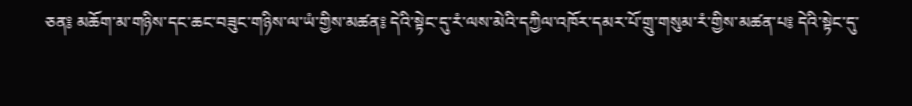ཅན༔ མཆོག་མ་གཉིས་དང་ཆང་བཟུང་གཉིས་ལ་ཡཾ་གྱིས་མཚན༔ དེའི་སྟེང་དུ་རཾ་ལས་མེའི་དཀྱིལ་འཁོར་དམར་པོ་གྲུ་གསུམ་རཾ་གྱིས་མཚན་པ༔ དེའི་སྟེང་དུ་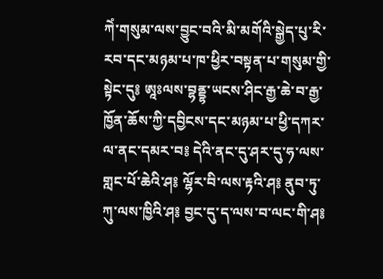ཀེཾ་གསུམ་ལས་བྱུང་བའི་མི་མགོའི་སྒྱེད་པུ་རི་རབ་དང་མཉམ་པ་ཁ་ཕྱིར་བསྟན་པ་གསུམ་གྱི་སྟེང་དུ༔ ཨཱཿལས་བྷནྡྷ་ཡངས་ཤིང་རྒྱ་ཆེ་བ་རྒྱ་ཁྱོན་ཆོས་ཀྱི་དབྱིངས་དང་མཉམ་པ་ཕྱི་དཀར་ལ་ནང་དམར་བ༔ དེའི་ནང་དུ་ཤར་དུ་ཧ་ལས་གླང་པོ་ཆེའི་ཤ༔ ལྷོར་བི་ལས་རྟའི་ཤ༔ ནུབ་ཏུ་ཀུ་ལས་ཁྱིའི་ཤ༔ བྱང་དུ་ད་ལས་བ་ལང་གི་ཤ༔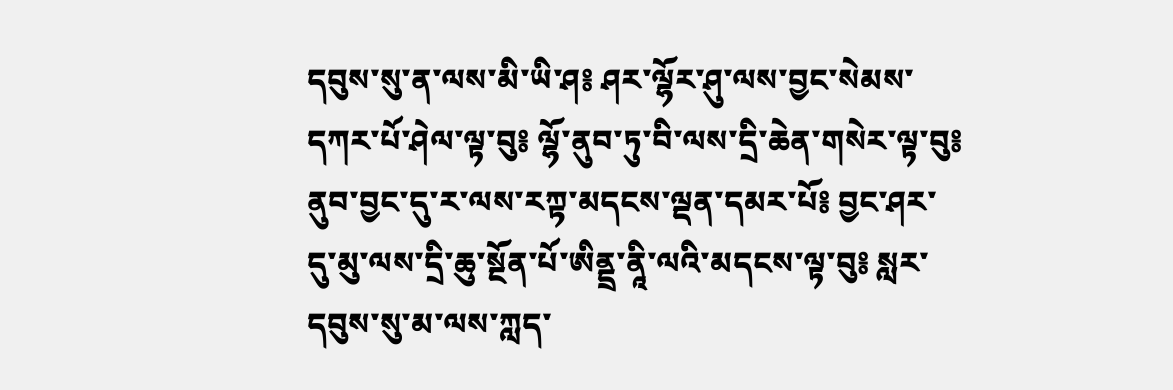དབུས་སུ་ན་ལས་མི་ཡི་ཤ༔ ཤར་ལྷོར་ཤུ་ལས་བྱང་སེམས་དཀར་པོ་ཤེལ་ལྟ་བུ༔ ལྷོ་ནུབ་ཏུ་བི་ལས་དྲི་ཆེན་གསེར་ལྟ་བུ༔ ནུབ་བྱང་དུ་ར་ལས་རཀྟ་མདངས་ལྡན་དམར་པོ༔ བྱང་ཤར་དུ་མུ་ལས་དྲི་ཆུ་སྔོན་པོ་ཨིནྡྲ་ནཱི་ལའི་མདངས་ལྟ་བུ༔ སླར་དབུས་སུ་མ་ལས་ཀླད་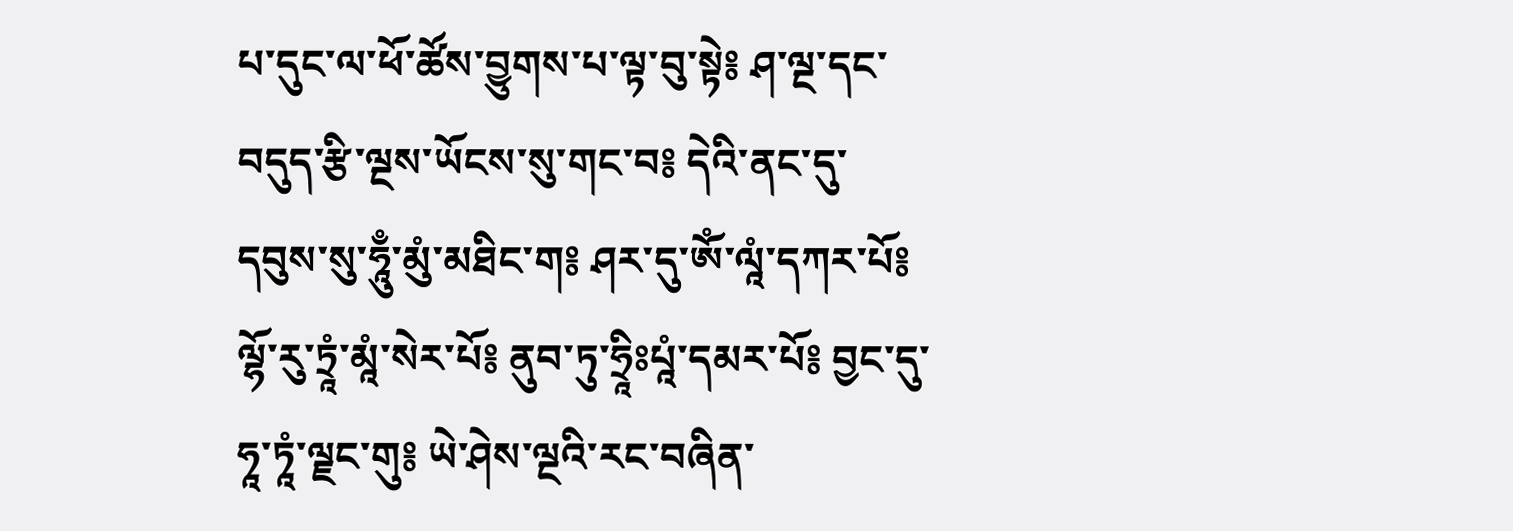པ་དུང་ལ་ཕོ་ཚོས་བྱུགས་པ་ལྟ་བུ་སྟེ༔ ཤ་ལྔ་དང་བདུད་རྩི་ལྔས་ཡོངས་སུ་གང་བ༔ དེའི་ནང་དུ་དབུས་སུ་ཧཱུྃ་མུཾ་མཐིང་ག༔ ཤར་དུ་ཨོཾ་ལཱཾ་དཀར་པོ༔ ལྷོ་རུ་ཏྲཱཾ་མཱཾ་སེར་པོ༔ ནུབ་ཏུ་ཧྲཱིཿཔཱཾ་དམར་པོ༔ བྱང་དུ་ཧཱ་ཏཱཾ་ལྗང་གུ༔ ཡེ་ཤེས་ལྔའི་རང་བཞིན་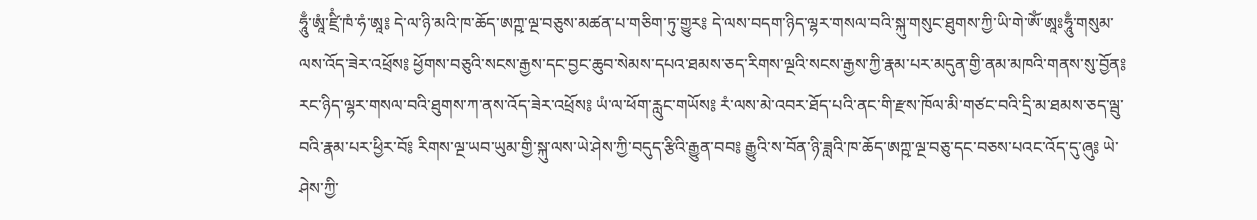ཧཱུྃ་ཨཱཾ་ཛྲིཾ་ཁཾ་ཧཾ་ཨཱ༔ དེ་ལ་ཉི་མའི་ཁ་ཆོད་ཨཀྵ་ལྔ་བཅུས་མཚན་པ་གཅིག་ཏུ་གྱུར༔ དེ་ལས་བདག་ཉིད་ལྷར་གསལ་བའི་སྐུ་གསུང་ཐུགས་ཀྱི་ཡི་གེ་ཨོཾ་ཨཱཿཧཱུྃ་གསུམ་ལས་འོད་ཟེར་འཕྲོས༔ ཕྱོགས་བཅུའི་སངས་རྒྱས་དང་བྱང་ཆུབ་སེམས་དཔའ་ཐམས་ཅད་རིགས་ལྔའི་སངས་རྒྱས་ཀྱི་རྣམ་པར་མདུན་གྱི་ནམ་མཁའི་གནས་སུ་བྱོན༔ རང་ཉིད་ལྷར་གསལ་བའི་ཐུགས་ཀ་ནས་འོད་ཟེར་འཕྲོས༔ ཡཾ་ལ་ཕོག་རླུང་གཡོས༔ རཾ་ལས་མེ་འབར་ཐོད་པའི་ནང་གི་རྫས་ཁོལ་མི་གཙང་བའི་དྲི་མ་ཐམས་ཅད་ལྦུ་བའི་རྣམ་པར་ཕྱིར་བོ༔ རིགས་ལྔ་ཡབ་ཡུམ་གྱི་སྐུ་ལས་ཡེ་ཤེས་ཀྱི་བདུད་རྩིའི་རྒྱུན་བབ༔ རྒྱུའི་ས་བོན་ཉི་ཟླའི་ཁ་ཆོད་ཨཀྵ་ལྔ་བཅུ་དང་བཅས་པའང་འོད་དུ་ཞུ༔ ཡེ་ཤེས་ཀྱི་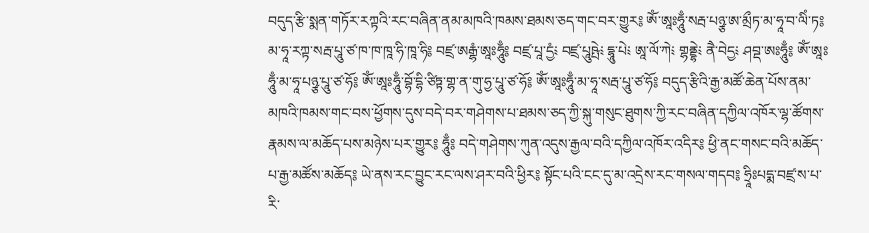བདུད་རྩི་སྨན་གཏོར་རཀྟའི་རང་བཞིན་ནམ་མཁའི་ཁམས་ཐམས་ཅད་གང་བར་གྱུར༔ ཨོཾ་ཨཱཿཧཱུྃ་སརྦ་པཉྩ་ཨ་མྲྀཏ་མ་ཧཱ་བ་ལིཾ་ཏ༔ མ་ཧཱ་རཀྟ་སརྦ་པཱུ་ཙ་ཁ་ཁ་ཁཱ་ཧི་ཁཱ་ཧི༔ བཛྲ་ཨརྒྷཾ་ཨཱཿཧཱུྃ༔ བཛྲ་པཱ་དྱཾ༴ བཛྲ་པཱུཥྤེ༴ དྷཱུ་པེ༴ ཨཱ་ལོ་ཀེ༴ གྷནྡྷེ༴ ནཻ་བེདྱ༴ ཤབྡ་ཨཿཧཱུྃ༔ ཨོཾ་ཨཱཿཧཱུྃ་མ་ཧཱ་པཉྩ་པཱུ་ཙ་ཧོ༔ ཨོཾ་ཨཱཿཧཱུྃ་བྷོ་དྷི་ཙིཏྟ་གྷ་ན་གུ་ཧྱ་པཱུ་ཙ་ཧོ༔ ཨོཾ་ཨཱཿཧཱུྃ་མ་ཧཱ་སརྦ་པཱུ་ཙ་ཧོ༔ བདུད་རྩིའི་རྒྱ་མཚོ་ཆེན་པོས་ནམ་མཁའི་ཁམས་གང་བས་ཕྱོགས་དུས་བདེ་བར་གཤེགས་པ་ཐམས་ཅད་ཀྱི་སྐུ་གསུང་ཐུགས་ཀྱི་རང་བཞིན་དཀྱིལ་འཁོར་ལྷ་ཚོགས་རྣམས་ལ་མཆོད་པས་མཉེས་པར་གྱུར༔ ཧཱུྃ༔ བདེ་གཤེགས་ཀུན་འདུས་རྒྱལ་བའི་དཀྱིལ་འཁོར་འདིར༔ ཕྱི་ནང་གསང་བའི་མཆོད་པ་རྒྱ་མཚོས་མཆོད༔ ཡེ་ནས་རང་བྱུང་རང་ལས་ཤར་བའི་ཕྱིར༔ སྟོང་པའི་ངང་དུ་མ་འདྲེས་རང་གསལ་གདབ༔ ཧྲཱིཿཔདྨ་བཛྲ་ས་པ་རི་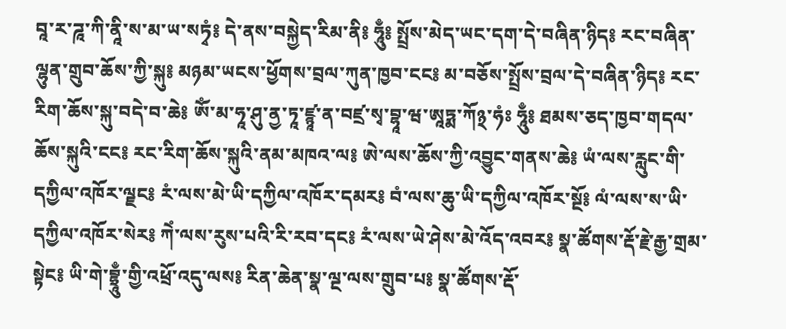བཱ་ར་ཌཱ་ཀི་ནཱི་ས་མ་ཡ་སཏྭཾ༔ དེ་ནས་བསྐྱེད་རིམ་ནི༔ ཧཱུྃ༔ སྤྲོས་མེད་ཡང་དག་དེ་བཞིན་ཉིད༔ རང་བཞིན་ལྷུན་གྲུབ་ཆོས་ཀྱི་སྐུ༔ མཉམ་ཡངས་ཕྱོགས་བྲལ་ཀུན་ཁྱབ་ངང༔ མ་བཅོས་སྤྲོས་བྲལ་དེ་བཞིན་ཉིད༔ རང་རིག་ཆོས་སྐུ་བདེ་བ་ཆེ༔ ཨོཾ་མ་ཧཱ་ཤུ་ནྱ་ཏཱ་ཛྙཱ་ན་བཛྲ་སྭ་བྷཱ་ཝ་ཨཱཏྨ་ཀོ྅་ཧཾཿ ཧཱུྃ༔ ཐམས་ཅད་ཁྱབ་གདལ་ཆོས་སྐུའི་ངང༔ རང་རིག་ཆོས་སྐུའི་ནམ་མཁའ་ལ༔ ཨེ་ལས་ཆོས་ཀྱི་འབྱུང་གནས་ཆེ༔ ཡཾ་ལས་རླུང་གི་དཀྱིལ་འཁོར་ལྗང༔ རཾ་ལས་མེ་ཡི་དཀྱིལ་འཁོར་དམར༔ བཾ་ལས་ཆུ་ཡི་དཀྱིལ་འཁོར་སྔོ༔ ལཾ་ལས་ས་ཡི་དཀྱིལ་འཁོར་སེར༔ ཀེཾ་ལས་རུས་པའི་རི་རབ་དང༔ རཾ་ལས་ཡེ་ཤེས་མེ་འོད་འབར༔ སྣ་ཚོགས་རྡོ་རྗེ་རྒྱ་གྲམ་སྟེང༔ ཡི་གེ་བྷྲཱུྃ་གྱི་འཕྲོ་འདུ་ལས༔ རིན་ཆེན་སྣ་ལྔ་ལས་གྲུབ་པ༔ སྣ་ཚོགས་རྡོ་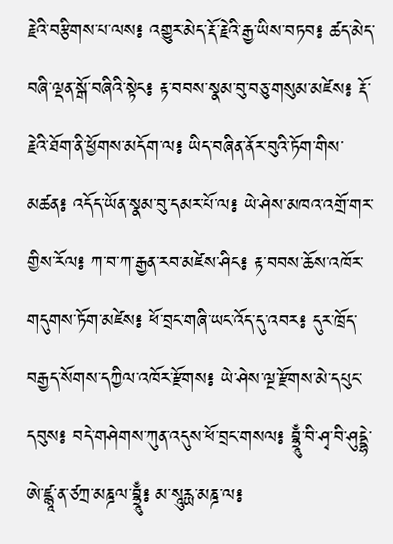རྗེའི་བརྩིགས་པ་ལས༔ འགྱུར་མེད་རྡོ་རྗེའི་རྒྱ་ཡིས་བཏབ༔ ཚད་མེད་བཞི་ལྡན་སྒོ་བཞིའི་སྟེང༔ རྟ་བབས་སྣམ་བུ་བཅུ་གསུམ་མཛེས༔ རྡོ་རྗེའི་ཐོག་ནི་ཕྱོགས་མདོག་ལ༔ ཡིད་བཞིན་ནོར་བུའི་ཏོག་གིས་མཚན༔ འདོད་ཡོན་སྣམ་བུ་དམར་པོ་ལ༔ ཡེ་ཤེས་མཁའ་འགྲོ་གར་གྱིས་རོལ༔ ཀ་བ་ཀ་རྒྱན་རབ་མཛེས་ཤིང༔ རྟ་བབས་ཆོས་འཁོར་གདུགས་ཏོག་མཛེས༔ ཕོ་བྲང་གཞི་ཡང་འོད་དུ་འབར༔ དུར་ཁྲོད་བརྒྱད་སོགས་དཀྱིལ་འཁོར་རྫོགས༔ ཡེ་ཤེས་ལྔ་རྫོགས་མེ་དཔུང་དབུས༔ བདེ་གཤེགས་ཀུན་འདུས་ཕོ་བྲང་གསལ༔ བྷྲཱུྃ་བི་ཤྭ་བི་ཤུདྡྷེ་ཨེ་ཛྙཱ་ན་ཙཀྲ་མཎྜལ་བྷྲཱུྃ༔ མ་སཱུརྻ་མཎྜ་ལ༔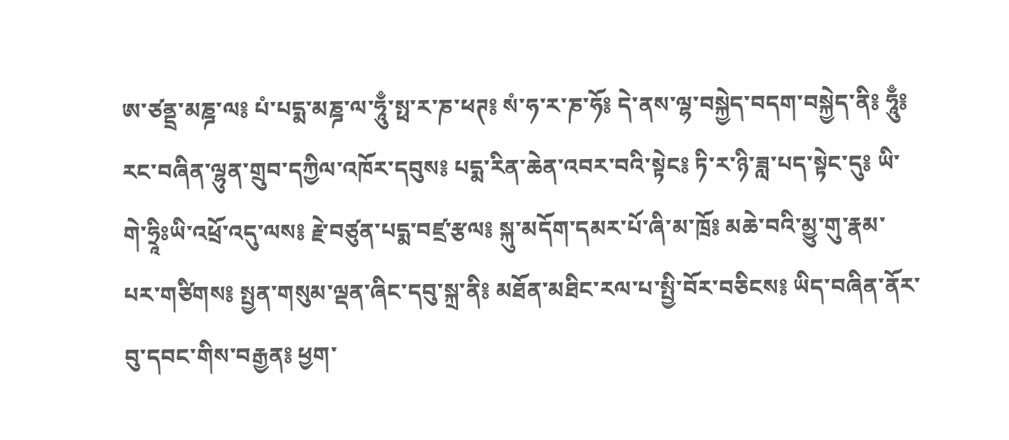ཨ་ཙནྡྲ་མཎྜ་ལ༔ པཾ་པདྨ་མཎྜ་ལ་ཧཱུྃ་སྥ་ར་ཎ་ཕཊ༔ སཾ་ཧ་ར་ཎ་ཧོ༔ དེ་ནས་ལྷ་བསྐྱེད་བདག་བསྐྱེད་ནི༔ ཧཱུྃ༔ རང་བཞིན་ལྷུན་གྲུབ་དཀྱིལ་འཁོར་དབུས༔ པདྨ་རིན་ཆེན་འབར་བའི་སྟེང༔ ཏི་ར་ཉི་ཟླ་པད་སྟེང་དུ༔ ཡི་གེ་ཧྲཱིཿཡི་འཕྲོ་འདུ་ལས༔ རྗེ་བཙུན་པདྨ་བཛྲ་རྩལ༔ སྐུ་མདོག་དམར་པོ་ཞི་མ་ཁྲོ༔ མཆེ་བའི་མྱུ་གུ་རྣམ་པར་གཙིགས༔ སྤྱན་གསུམ་ལྡན་ཞིང་དབུ་སྐྲ་ནི༔ མཐོན་མཐིང་རལ་པ་སྤྱི་བོར་བཅིངས༔ ཡིད་བཞིན་ནོར་བུ་དབང་གིས་བརྒྱན༔ ཕྱག་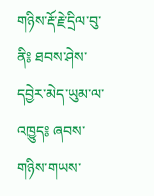གཉིས་རྡོ་རྗེ་དྲིལ་བུ་ནི༔ ཐབས་ཤེས་དབྱེར་མེད་ཡུམ་ལ་འཁྱུད༔ ཞབས་གཉིས་གཡས་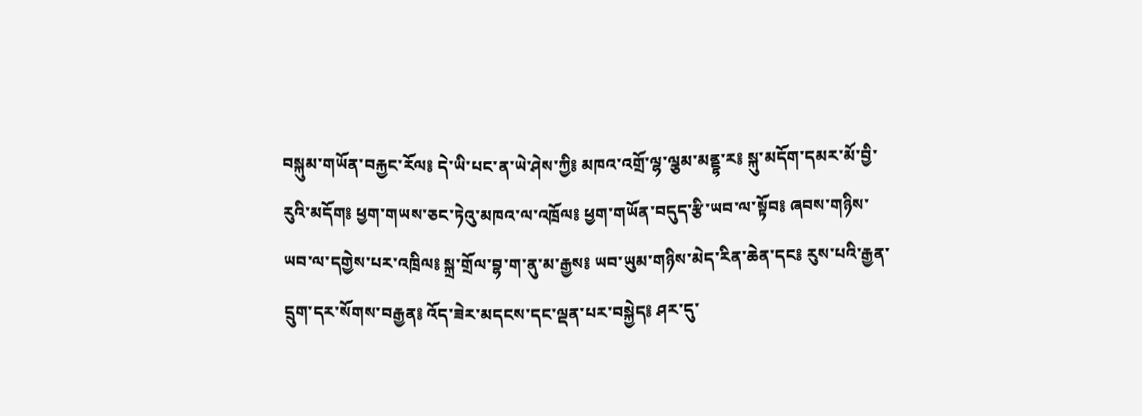བསྐུམ་གཡོན་བརྐྱང་རོལ༔ དེ་ཡི་པང་ན་ཡེ་ཤེས་ཀྱི༔ མཁའ་འགྲོ་ལྷ་ལྕམ་མནྡྷ་ར༔ སྐུ་མདོག་དམར་མོ་བྱི་རུའི་མདོག༔ ཕྱག་གཡས་ཅང་ཏེའུ་མཁའ་ལ་འཁྲོལ༔ ཕྱག་གཡོན་བདུད་རྩི་ཡབ་ལ་སྟོབ༔ ཞབས་གཉིས་ཡབ་ལ་དགྱེས་པར་འཁྲིལ༔ སྐྲ་གྲོལ་བྷ་ག་ནུ་མ་རྒྱས༔ ཡབ་ཡུམ་གཉིས་མེད་རིན་ཆེན་དང༔ རུས་པའི་རྒྱན་དྲུག་དར་སོགས་བརྒྱན༔ འོད་ཟེར་མདངས་དང་ལྡན་པར་བསྐྱེད༔ ཤར་དུ་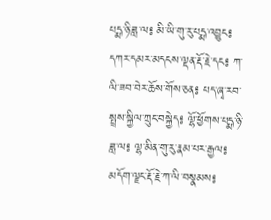པདྨ་ཉི་ཟླ་ལ༔ མི་ཡི་གུ་རུ་པདྨ་འབྱུང༔ དཀར་དམར་མདངས་ལྡན་རྡོ་རྗེ་དང༔ ཀ་ལི་ཟབ་བེར་ཆོས་གོས་ཅན༔ པད་ཞྭ་རབ་སྤྲས་སྐྱིལ་ཀྲུང་བསྐྱེད༔ ལྷོ་ཕྱོགས་པདྨ་ཉི་ཟླ་ལ༔ ལྷ་མིན་གུ་རུ་རྣམ་པར་རྒྱལ༔ མདོག་ལྗང་རྡོ་རྗེ་ཀ་ལི་བསྣམས༔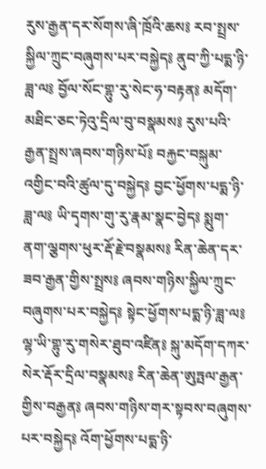རུས་རྒྱན་དར་སོགས་ཞི་ཁྲོའི་ཆས༔ རབ་སྤྲས་སྐྱིལ་ཀྲུང་བཞུགས་པར་བསྐྱེད༔ ནུབ་ཀྱི་པདྨ་ཉི་ཟླ་ལ༔ བྱོལ་སོང་གྷུ་རུ་སེང་ཧ་བརྟན༔ མདོག་མཐིང་ཅང་ཏེའུ་དྲིལ་བུ་བསྣམས༔ རུས་པའི་རྒྱན་སྤྲས་ཞབས་གཉིས་པོ༔ བརྐྱང་བསྐུམ་འགྱིང་བའི་ཚུལ་དུ་བསྐྱེད༔ བྱང་ཕྱོགས་པདྨ་ཉི་ཟླ་ལ༔ ཡི་དྭགས་གུ་རུ་རྣམ་སྣང་བྱེད༔ སྨུག་ནག་ལྕགས་ཕུར་རྡོ་རྗེ་བསྣམས༔ རིན་ཆེན་དར་ཟབ་རྒྱན་གྱིས་སྤྲས༔ ཞབས་གཉིས་སྐྱིལ་ཀྲུང་བཞུགས་པར་བསྐྱེད༔ སྟེང་ཕྱོགས་པདྨ་ཉི་ཟླ་ལ༔ ལྷ་ཡི་གྷུ་རུ་གསེར་ཐུབ་འཛིན༔ སྐུ་མདོག་དཀར་སེར་རྡོར་དྲིལ་བསྣམས༔ རིན་ཆེན་ཨུཏྤལ་རྒྱན་གྱིས་བརྒྱན༔ ཞབས་གཉིས་གར་སྟབས་བཞུགས་པར་བསྐྱེད༔ འོག་ཕྱོགས་པདྨ་ཉི་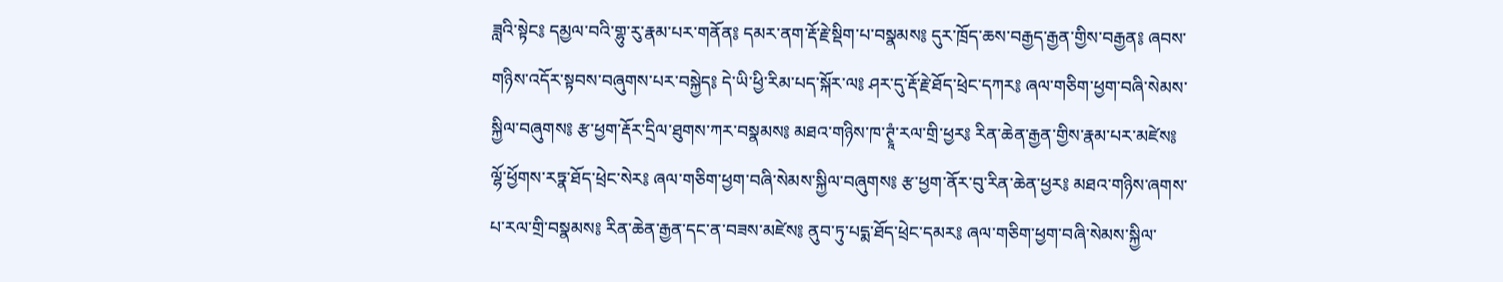ཟླའི་སྟེང༔ དམྱལ་བའི་གྷུ་རུ་རྣམ་པར་གནོན༔ དམར་ནག་རྡོ་རྗེ་སྡིག་པ་བསྣམས༔ དུར་ཁྲོད་ཆས་བརྒྱད་རྒྱན་གྱིས་བརྒྱན༔ ཞབས་གཉིས་འདོར་སྟབས་བཞུགས་པར་བསྐྱེད༔ དེ་ཡི་ཕྱི་རིམ་པད་སྐོར་ལ༔ ཤར་དུ་རྡོ་རྗེ་ཐོད་ཕྲེང་དཀར༔ ཞལ་གཅིག་ཕྱག་བཞི་སེམས་སྐྱིལ་བཞུགས༔ རྩ་ཕྱག་རྡོར་དྲིལ་ཐུགས་ཀར་བསྣམས༔ མཐའ་གཉིས་ཁ་ཊྭཱཾ་རལ་གྲི་ཕྱར༔ རིན་ཆེན་རྒྱན་གྱིས་རྣམ་པར་མཛེས༔ ལྷོ་ཕྱོགས་རཏྣ་ཐོད་ཕྲེང་སེར༔ ཞལ་གཅིག་ཕྱག་བཞི་སེམས་སྐྱིལ་བཞུགས༔ རྩ་ཕྱག་ནོར་བུ་རིན་ཆེན་ཕྱར༔ མཐའ་གཉིས་ཞགས་པ་རལ་གྲི་བསྣམས༔ རིན་ཆེན་རྒྱན་དང་ན་བཟས་མཛེས༔ ནུབ་ཏུ་པདྨ་ཐོད་ཕྲེང་དམར༔ ཞལ་གཅིག་ཕྱག་བཞི་སེམས་སྐྱིལ་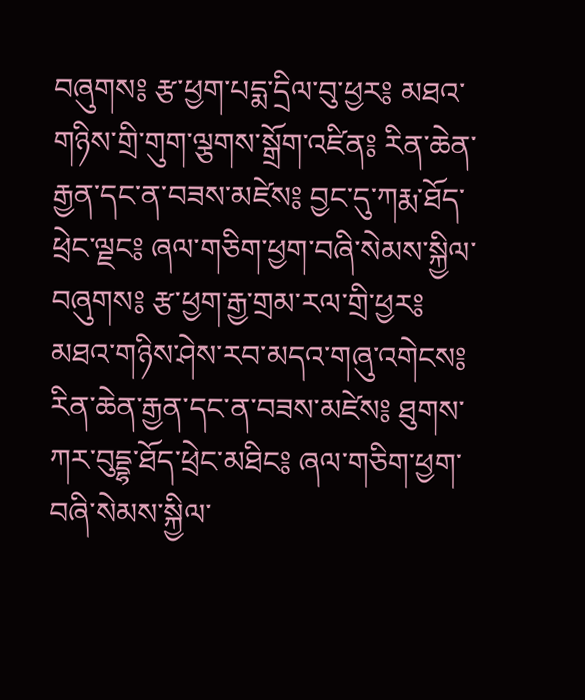བཞུགས༔ རྩ་ཕྱག་པདྨ་དྲིལ་བུ་ཕྱར༔ མཐའ་གཉིས་གྲི་གུག་ལྕགས་སྒྲོག་འཛིན༔ རིན་ཆེན་རྒྱན་དང་ན་བཟས་མཛེས༔ བྱང་དུ་ཀརྨ་ཐོད་ཕྲེང་ལྗང༔ ཞལ་གཅིག་ཕྱག་བཞི་སེམས་སྐྱིལ་བཞུགས༔ རྩ་ཕྱག་རྒྱ་གྲམ་རལ་གྲི་ཕྱར༔ མཐའ་གཉིས་ཤེས་རབ་མདའ་གཞུ་འགེངས༔ རིན་ཆེན་རྒྱན་དང་ན་བཟས་མཛེས༔ ཐུགས་ཀར་བུདྡྷ་ཐོད་ཕྲེང་མཐིང༔ ཞལ་གཅིག་ཕྱག་བཞི་སེམས་སྐྱིལ་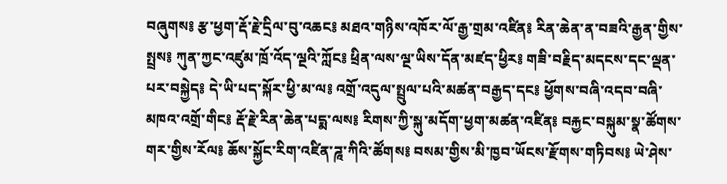བཞུགས༔ རྩ་ཕྱག་རྡོ་རྗེ་དྲིལ་བུ་འཆང༔ མཐའ་གཉིས་འཁོར་ལོ་རྒྱ་གྲམ་འཛིན༔ རིན་ཆེན་ན་བཟའི་རྒྱན་གྱིས་སྤྲས༔ ཀུན་ཀྱང་འཛུམ་ཁྲོ་འོད་ལྔའི་ཀློང༔ ཕྲིན་ལས་ལྔ་ཡིས་དོན་མཛད་ཕྱིར༔ གཟི་བརྗིད་མདངས་དང་ལྡན་པར་བསྐྱེད༔ དེ་ཡི་པད་སྐོར་ཕྱི་མ་ལ༔ འགྲོ་འདུལ་སྤྲུལ་པའི་མཚན་བརྒྱད་དང༔ ཕྱོགས་བཞི་འདབ་བཞི་མཁའ་འགྲོ་གིང༔ རྡོ་རྗེ་རིན་ཆེན་པདྨ་ལས༔ རིགས་ཀྱི་སྐུ་མདོག་ཕྱག་མཚན་འཛིན༔ བརྐྱང་བསྐུམ་སྣ་ཚོགས་གར་གྱིས་རོལ༔ ཆོས་སྐྱོང་རིག་འཛིན་ཌཱ་ཀིའི་ཚོགས༔ བསམ་གྱིས་མི་ཁྱབ་ཡོངས་རྫོགས་གཏིབས༔ ཡེ་ཤེས་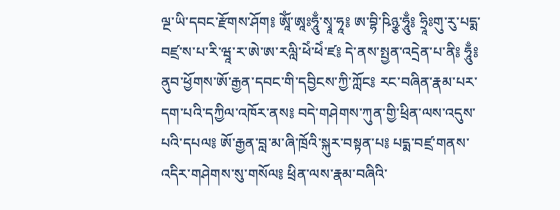ལྔ་ཡི་དབང་རྫོགས་ཤོག༔ ཨཱོཾ་ཨཱཿཧཱུྃ་སྭཱ་ཧཱ༔ ཨ་བྷི་ཥིཉྩ་ཧཱུྃ༔ ཧྲཱིཿགུ་རུ་པདྨ་བཛྲ་ས་པ་རི་ཝཱ་ར་ཨེ་ཨ་རལླི་ཕེཾ་ཕེཾ་ཛ༔ དེ་ནས་སྤྱན་འདྲེན་པ་ནི༔ ཧཱུྃ༔ ནུབ་ཕྱོགས་ཨོ་རྒྱན་དབང་གི་དབྱིངས་ཀྱི་ཀློང༔ རང་བཞིན་རྣམ་པར་དག་པའི་དཀྱིལ་འཁོར་ནས༔ བདེ་གཤེགས་ཀུན་གྱི་ཕྲིན་ལས་འདུས་པའི་དཔལ༔ ཨོ་རྒྱན་བླ་མ་ཞི་ཁྲོའི་སྐུར་བསྟན་པ༔ པདྨ་བཛྲ་གནས་འདིར་གཤེགས་སུ་གསོལ༔ ཕྲིན་ལས་རྣམ་བཞིའི་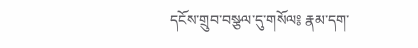དངོས་གྲུབ་བསྩལ་དུ་གསོལ༔ རྣམ་དག་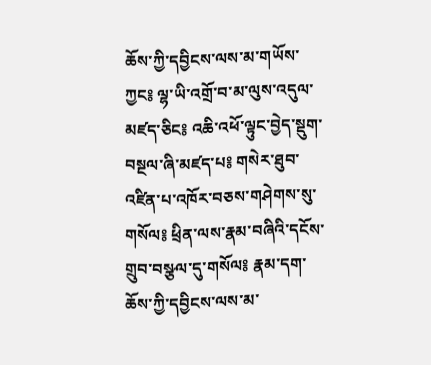ཆོས་ཀྱི་དབྱིངས་ལས་མ་གཡོས་ཀྱང༔ ལྷ་ཡི་འགྲོ་བ་མ་ལུས་འདུལ་མཛད་ཅིང༔ འཆི་འཕོ་ལྟུང་བྱེད་སྡུག་བསྔལ་ཞི་མཛད་པ༔ གསེར་ཐུབ་འཛིན་པ་འཁོར་བཅས་གཤེགས་སུ་གསོལ༔ ཕྲིན་ལས་རྣམ་བཞིའི་དངོས་གྲུབ་བསྩལ་དུ་གསོལ༔ རྣམ་དག་ཆོས་ཀྱི་དབྱིངས་ལས་མ་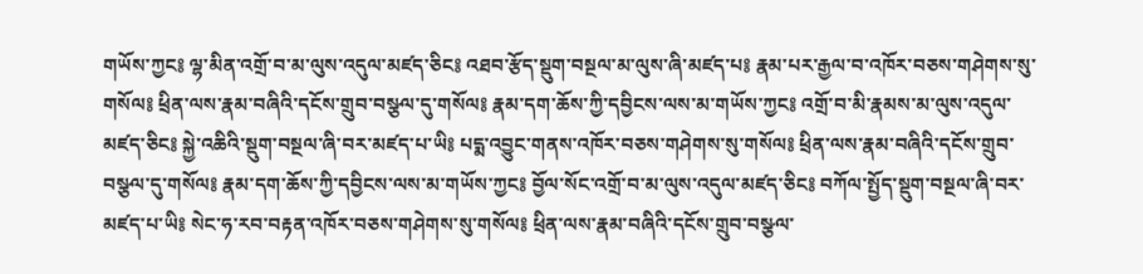གཡོས་ཀྱང༔ ལྷ་མིན་འགྲོ་བ་མ་ལུས་འདུལ་མཛད་ཅིང༔ འཐབ་རྩོད་སྡུག་བསྔལ་མ་ལུས་ཞི་མཛད་པ༔ རྣམ་པར་རྒྱལ་བ་འཁོར་བཅས་གཤེགས་སུ་གསོལ༔ ཕྲིན་ལས་རྣམ་བཞིའི་དངོས་གྲུབ་བསྩལ་དུ་གསོལ༔ རྣམ་དག་ཆོས་ཀྱི་དབྱིངས་ལས་མ་གཡོས་ཀྱང༔ འགྲོ་བ་མི་རྣམས་མ་ལུས་འདུལ་མཛད་ཅིང༔ སྐྱེ་འཆིའི་སྡུག་བསྔལ་ཞི་བར་མཛད་པ་ཡི༔ པདྨ་འབྱུང་གནས་འཁོར་བཅས་གཤེགས་སུ་གསོལ༔ ཕྲིན་ལས་རྣམ་བཞིའི་དངོས་གྲུབ་བསྩལ་དུ་གསོལ༔ རྣམ་དག་ཆོས་ཀྱི་དབྱིངས་ལས་མ་གཡོས་ཀྱང༔ བྱོལ་སོང་འགྲོ་བ་མ་ལུས་འདུལ་མཛད་ཅིང༔ བཀོལ་སྤྱོད་སྡུག་བསྔལ་ཞི་བར་མཛད་པ་ཡི༔ སེང་ཧ་རབ་བརྟན་འཁོར་བཅས་གཤེགས་སུ་གསོལ༔ ཕྲིན་ལས་རྣམ་བཞིའི་དངོས་གྲུབ་བསྩལ་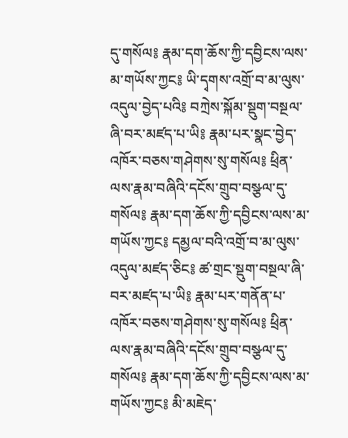དུ་གསོལ༔ རྣམ་དག་ཆོས་ཀྱི་དབྱིངས་ལས་མ་གཡོས་ཀྱང༔ ཡི་དྭགས་འགྲོ་བ་མ་ལུས་འདུལ་བྱེད་པའི༔ བཀྲེས་སྐོམ་སྡུག་བསྔལ་ཞི་བར་མཛད་པ་ཡི༔ རྣམ་པར་སྣང་བྱེད་འཁོར་བཅས་གཤེགས་སུ་གསོལ༔ ཕྲིན་ལས་རྣམ་བཞིའི་དངོས་གྲུབ་བསྩལ་དུ་གསོལ༔ རྣམ་དག་ཆོས་ཀྱི་དབྱིངས་ལས་མ་གཡོས་ཀྱང༔ དམྱལ་བའི་འགྲོ་བ་མ་ལུས་འདུལ་མཛད་ཅིང༔ ཚ་གྲང་སྡུག་བསྔལ་ཞི་བར་མཛད་པ་ཡི༔ རྣམ་པར་གནོན་པ་འཁོར་བཅས་གཤེགས་སུ་གསོལ༔ ཕྲིན་ལས་རྣམ་བཞིའི་དངོས་གྲུབ་བསྩལ་དུ་གསོལ༔ རྣམ་དག་ཆོས་ཀྱི་དབྱིངས་ལས་མ་གཡོས་ཀྱང༔ མི་མཇེད་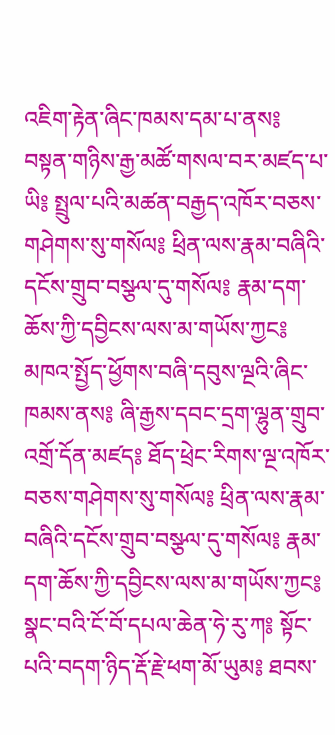འཇིག་རྟེན་ཞིང་ཁམས་དམ་པ་ནས༔ བསྟན་གཉིས་རྒྱ་མཚོ་གསལ་བར་མཛད་པ་ཡི༔ སྤྲུལ་པའི་མཚན་བརྒྱད་འཁོར་བཅས་གཤེགས་སུ་གསོལ༔ ཕྲིན་ལས་རྣམ་བཞིའི་དངོས་གྲུབ་བསྩལ་དུ་གསོལ༔ རྣམ་དག་ཆོས་ཀྱི་དབྱིངས་ལས་མ་གཡོས་ཀྱང༔ མཁའ་སྤྱོད་ཕྱོགས་བཞི་དབུས་ལྔའི་ཞིང་ཁམས་ནས༔ ཞི་རྒྱས་དབང་དྲག་ལྷུན་གྲུབ་འགྲོ་དོན་མཛད༔ ཐོད་ཕྲེང་རིགས་ལྔ་འཁོར་བཅས་གཤེགས་སུ་གསོལ༔ ཕྲིན་ལས་རྣམ་བཞིའི་དངོས་གྲུབ་བསྩལ་དུ་གསོལ༔ རྣམ་དག་ཆོས་ཀྱི་དབྱིངས་ལས་མ་གཡོས་ཀྱང༔ སྣང་བའི་ངོ་བོ་དཔལ་ཆེན་ཧེ་རུ་ཀ༔ སྟོང་པའི་བདག་ཉིད་རྡོ་རྗེ་ཕག་མོ་ཡུམ༔ ཐབས་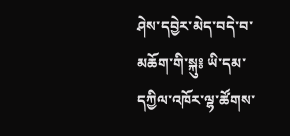ཤེས་དབྱེར་མེད་བདེ་བ་མཆོག་གི་སྐུ༔ ཡི་དམ་དཀྱིལ་འཁོར་ལྷ་ཚོགས་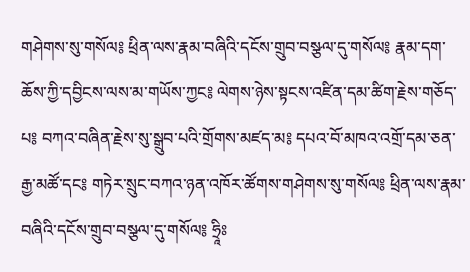གཤེགས་སུ་གསོལ༔ ཕྲིན་ལས་རྣམ་བཞིའི་དངོས་གྲུབ་བསྩལ་དུ་གསོལ༔ རྣམ་དག་ཆོས་ཀྱི་དབྱིངས་ལས་མ་གཡོས་ཀྱང༔ ལེགས་ཉེས་སྟངས་འཛིན་དམ་ཚིག་རྗེས་གཅོད་པ༔ བཀའ་བཞིན་རྗེས་སུ་སྒྲུབ་པའི་གྲོགས་མཛད་མ༔ དཔའ་བོ་མཁའ་འགྲོ་དམ་ཅན་རྒྱ་མཚོ་དང༔ གཏེར་སྲུང་བཀའ་ཉན་འཁོར་ཚོགས་གཤེགས་སུ་གསོལ༔ ཕྲིན་ལས་རྣམ་བཞིའི་དངོས་གྲུབ་བསྩལ་དུ་གསོལ༔ ཧྲཱིཿ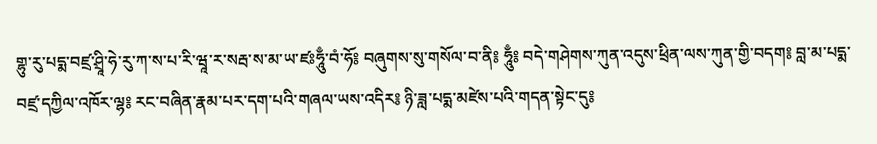གྷུ་རུ་པདྨ་བཛྲ་ཤྲཱི་ཧེ་རུ་ཀ་ས་པ་རི་ཝཱ་ར་སརྦ་ས་མ་ཡ་ཛཿཧཱུྃ་བཾ་ཧོ༔ བཞུགས་སུ་གསོལ་བ་ནི༔ ཧཱུྃ༔ བདེ་གཤེགས་ཀུན་འདུས་ཕྲིན་ལས་ཀུན་གྱི་བདག༔ བླ་མ་པདྨ་བཛྲ་དཀྱིལ་འཁོར་ལྷ༔ རང་བཞིན་རྣམ་པར་དག་པའི་གཞལ་ཡས་འདིར༔ ཉི་ཟླ་པདྨ་མཛེས་པའི་གདན་སྟེང་དུ༔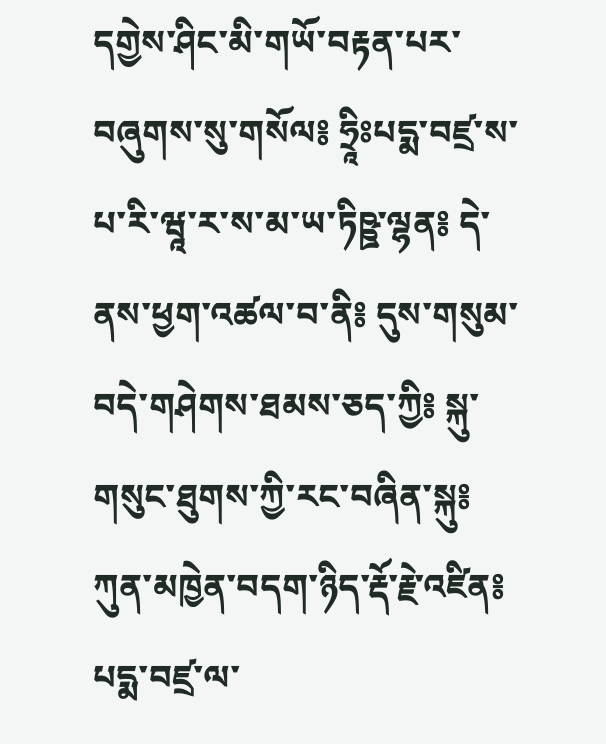དགྱེས་ཤིང་མི་གཡོ་བརྟན་པར་བཞུགས་སུ་གསོལ༔ ཧྲཱིཿཔདྨ་བཛྲ་ས་པ་རི་ཝཱ་ར་ས་མ་ཡ་ཏིཥྛ་ལྷན༔ དེ་ནས་ཕྱག་འཚལ་བ་ནི༔ དུས་གསུམ་བདེ་གཤེགས་ཐམས་ཅད་ཀྱི༔ སྐུ་གསུང་ཐུགས་ཀྱི་རང་བཞིན་སྐུ༔ ཀུན་མཁྱེན་བདག་ཉིད་རྡོ་རྗེ་འཛིན༔ པདྨ་བཛྲ་ལ་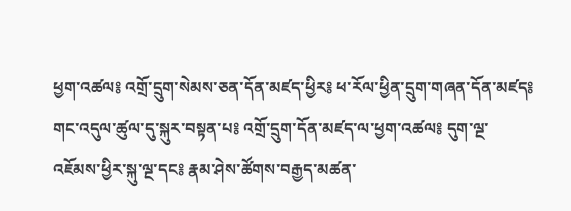ཕྱག་འཚལ༔ འགྲོ་དྲུག་སེམས་ཅན་དོན་མཛད་ཕྱིར༔ ཕ་རོལ་ཕྱིན་དྲུག་གཞན་དོན་མཛད༔ གང་འདུལ་ཚུལ་དུ་སྐུར་བསྟན་པ༔ འགྲོ་དྲུག་དོན་མཛད་ལ་ཕྱག་འཚལ༔ དུག་ལྔ་འཇོམས་ཕྱིར་སྐུ་ལྔ་དང༔ རྣམ་ཤེས་ཚོགས་བརྒྱད་མཚན་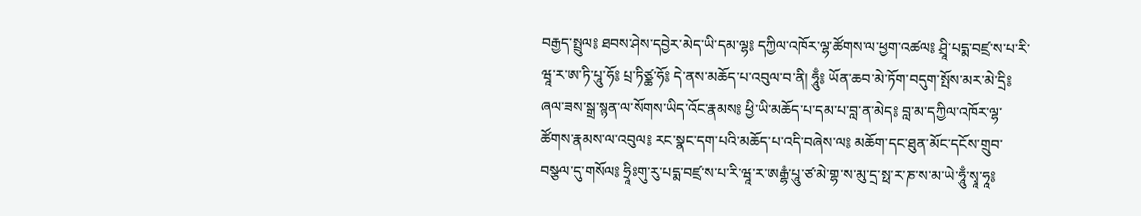བརྒྱད་སྤྲུལ༔ ཐབས་ཤེས་དབྱེར་མེད་ཡི་དམ་ལྷ༔ དཀྱིལ་འཁོར་ལྷ་ཚོགས་ལ་ཕྱག་འཚལ༔ ཤྲཱི་པདྨ་བཛྲ་ས་པ་རི་ཝཱ་ར་ཨ་ཏི་པཱུ་ཧོ༔ པྲ་ཏིཙྪ་ཧོ༔ དེ་ནས་མཆོད་པ་འབུལ་བ་ནི། ཧཱུྃ༔ ཡོན་ཆབ་མེ་ཏོག་བདུག་སྤོས་མར་མེ་དྲི༔ ཞལ་ཟས་སྒྲ་སྙན་ལ་སོགས་ཡིད་འོང་རྣམས༔ ཕྱི་ཡི་མཆོད་པ་དམ་པ་བླ་ན་མེད༔ བླ་མ་དཀྱིལ་འཁོར་ལྷ་ཚོགས་རྣམས་ལ་འབུལ༔ རང་སྣང་དག་པའི་མཆོད་པ་འདི་བཞེས་ལ༔ མཆོག་དང་ཐུན་མོང་དངོས་གྲུབ་བསྩལ་དུ་གསོལ༔ ཧྲཱིཿགུ་རུ་པདྨ་བཛྲ་ས་པ་རི་ཝཱ་ར་ཨརྒྷཾ་པཱུ་ཙ་མེ་གྷ་ས་མུ་དྲ་སྥ་ར་ཎ་ས་མ་ཡེ་ཧཱུྃ་སྭཱ་ཧཱ༔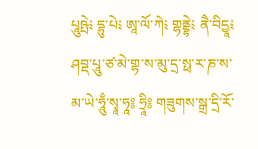པཱུཥྤེ༴ དྷུ་པེ༴ ཨཱ་ལོ་ཀེ༴ གྷནྡྷེ༴ ནཻ་བིདྱཱ༴ ཤབྡ་པཱུ་ཙ་མེ་གྷ་ས་མུ་དྲ་སྥ་ར་ཎ་ས་མ་ཡེ་ཧཱུྃ་སྭཱ་ཧཱ༔ ཧྲཱི༔ གཟུགས་སྒྲ་དྲི་རོ་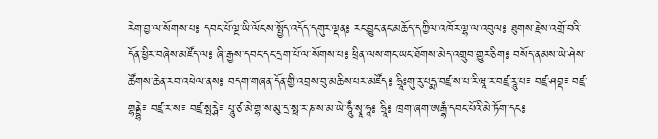རེག་བྱ་ལ་སོགས་པ༔ དབང་པོ་ལྔ་ཡི་ལོངས་སྤྱོད་འདོད་དགུར་ལྡན༔ རང་བྱུང་ནང་མཆོད་དཀྱིལ་འཁོར་ལྷ་ལ་འབུལ༔ ཐུགས་རྗེས་འགྲོ་བའི་དོན་ཕྱིར་བཞེས་མཛོད་ལ༔ ཞི་རྒྱས་དབང་དང་དྲག་པོ་ལ་སོགས་པ༔ ཕྲིན་ལས་གང་ཡང་ཐོགས་མེད་འགྲུབ་གྱུར་ཅིག༔ བསོད་ནམས་ཡེ་ཤེས་ཚོགས་ཆེན་རབ་འཕེལ་ནས༔ བདག་གཞན་དོན་གྱི་འབྲས་བུ་མཆིས་པར་མཛོད༔ ཧྲཱིཿགུ་རུ་པདྨ་བཛྲ་ས་པ་རི་ཝཱ་ར་བཛྲ་རཱུ་པ༴ བཛྲ་ཤབྡ༴ བཛྲ་གྷནྡྷེ༴ བཛྲ་ར་ས༴ བཛྲ་སྤརྴེ༴ པཱུ་ཙ་མེ་གྷ་ས་མུ་དྲ་སྥ་ར་ཎ་ས་མ་ཡེ་ཧཱུྃ་སྭཱ་ཧཱ༔ ཧྲཱི༔ ཁྲག་ཞག་ཨརྒྷཾ་དབང་པོའི་མེ་ཏོག་དང༔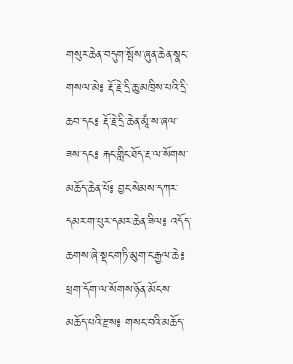གསུར་ཆེན་བདུག་སྤོས་ཞུན་ཆེན་སྣང་གསལ་མེ༔ རྡོ་རྗེ་དྲི་ཆུ་མཁྲིས་པའི་དྲི་ཆབ་དང༔ རྡོ་རྗེ་དྲི་ཆེན་མཱཾ་ས་ཞལ་ཟས་དང༔ རྐང་གླིང་ཐོད་རྔ་ལ་སོགས་མཆོད་ཆེན་པོ༔ བྱང་སེམས་དཀར་དམར་ག་པུར་དམར་ཆེན་ཟིལ༔ འདོད་ཆགས་ཞེ་སྡང་གཏི་མུག་ང་རྒྱལ་ཆེ༔ ཕྲག་དོག་ལ་སོགས་ཉོན་མོངས་མཆོད་པའི་རྫས༔ གསང་བའི་མཆོད་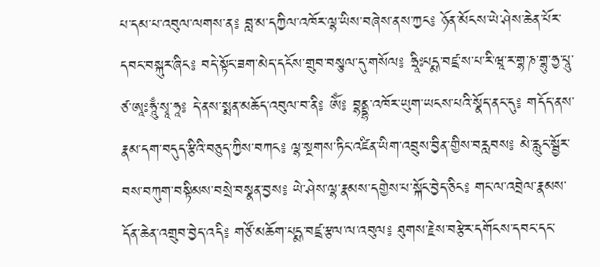པ་དམ་པ་འབུལ་ལགས་ན༔ བླ་མ་དཀྱིལ་འཁོར་ལྷ་ཡིས་བཞེས་ནས་ཀྱང༔ ཉོན་མོངས་ཡེ་ཤེས་ཆེན་པོར་དབང་བསྐུར་ཞིང༔ བདེ་སྟོང་ཟག་མེད་དངོས་གྲུབ་བསྩལ་དུ་གསོལ༔ ཧྲཱིཿཔདྨ་བཛྲ་ས་པ་རི་ཝཱ་ར་གྷ་ཎ་གྷུ་ཧྱ་པཱུ་ཙ་ཨཱཿཧཱུྃ་སྭཱ་ཧཱ༔ དེ་ནས་སྨན་མཆོད་འབུལ་བ་ནི༔ ཨོཾ༔ བྷནྡྷ་འཁོར་ཡུག་ཡངས་པའི་སྣོད་ནང་དུ༔ གདོད་ནས་རྣམ་དག་བདུད་རྩིའི་བཅུད་ཀྱིས་བཀང༔ ལྷ་སྔགས་ཏིང་འཛིན་ཡིག་འབྲུས་བྱིན་གྱིས་བརླབས༔ མེ་རླུང་སྦྱོར་བས་བཀུག་བསྟིམས་བསྲེ་བསྣན་བྱས༔ ཡེ་ཤེས་ལྷ་རྣམས་དགྱེས་པ་སྐོང་བྱེད་ཅིང༔ གང་ལ་འབྲེལ་རྣམས་དོན་ཆེན་འགྲུབ་བྱེད་འདི༔ གཙོ་མཆོག་པདྨ་བཛྲ་རྩལ་ལ་འབུལ༔ ཐུགས་རྗེས་བརྩེར་དགོངས་དབང་དང་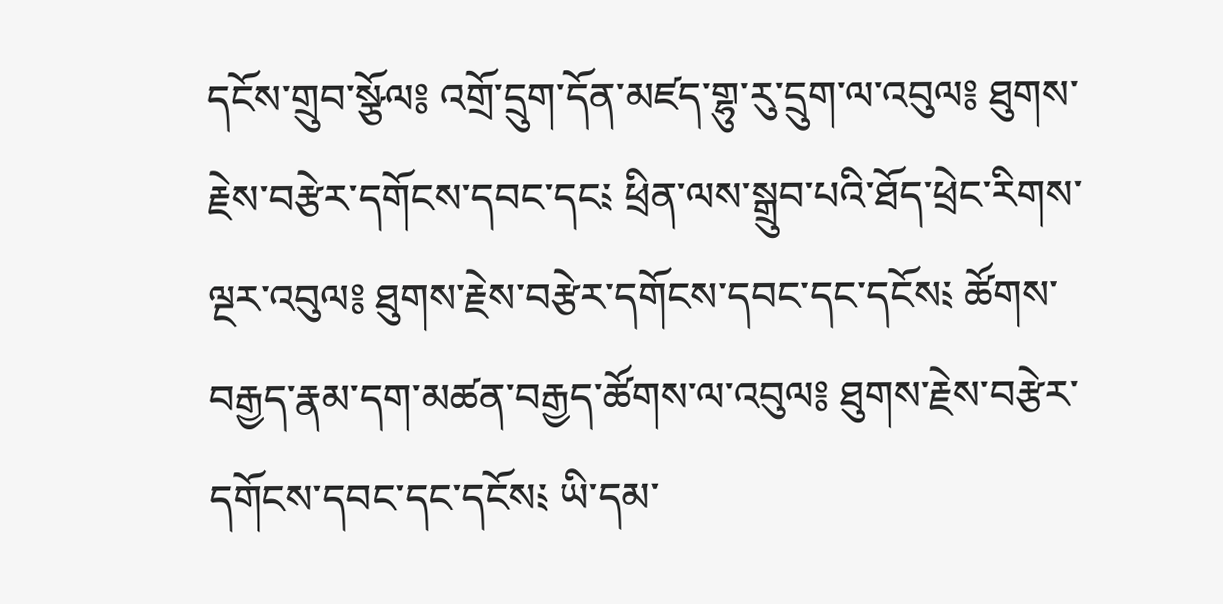དངོས་གྲུབ་སྩོལ༔ འགྲོ་དྲུག་དོན་མཛད་གྷུ་རུ་དྲུག་ལ་འབུལ༔ ཐུགས་རྗེས་བརྩེར་དགོངས་དབང་དང༴ ཕྲིན་ལས་སྒྲུབ་པའི་ཐོད་ཕྲེང་རིགས་ལྔར་འབུལ༔ ཐུགས་རྗེས་བརྩེར་དགོངས་དབང་དང་དངོས༴ ཚོགས་བརྒྱད་རྣམ་དག་མཚན་བརྒྱད་ཚོགས་ལ་འབུལ༔ ཐུགས་རྗེས་བརྩེར་དགོངས་དབང་དང་དངོས༴ ཡི་དམ་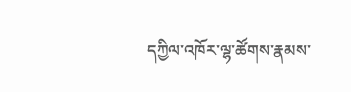དཀྱིལ་འཁོར་ལྷ་ཚོགས་རྣམས་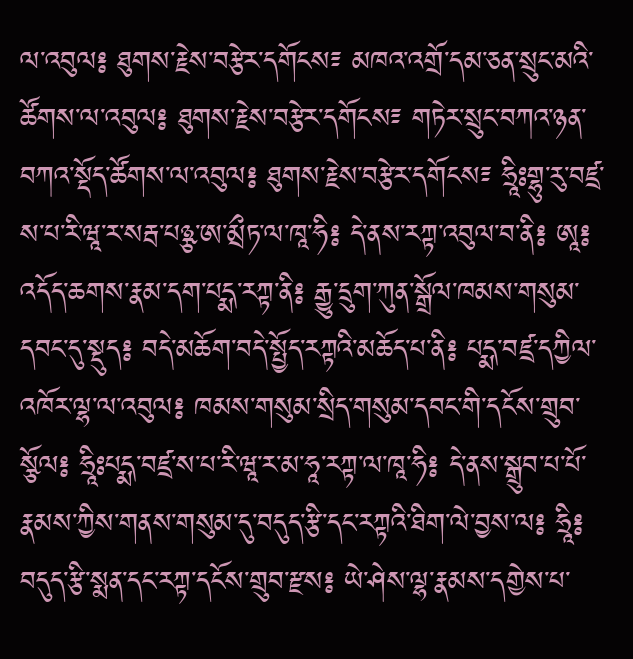ལ་འབུལ༔ ཐུགས་རྗེས་བརྩེར་དགོངས༴ མཁའ་འགྲོ་དམ་ཅན་སྲུང་མའི་ཚོགས་ལ་འབུལ༔ ཐུགས་རྗེས་བརྩེར་དགོངས༴ གཏེར་སྲུང་བཀའ་ཉན་བཀའ་སྡོད་ཚོགས་ལ་འབུལ༔ ཐུགས་རྗེས་བརྩེར་དགོངས༴ ཧྲཱིཿགྷུ་རུ་བཛྲ་ས་པ་རི་ཝཱ་ར་སརྦ་པཉྩ་ཨ་མྲྀཏ་ལ་ཁཱ་ཧི༔ དེ་ནས་རཀྟ་འབུལ་བ་ནི༔ ཨཱ༔ འདོད་ཆགས་རྣམ་དག་པདྨ་རཀྟ་ནི༔ རྒྱུ་དྲུག་ཀུན་སྒྲོལ་ཁམས་གསུམ་དབང་དུ་སྡུད༔ བདེ་མཆོག་བདེ་སྤྱོད་རཀྟའི་མཆོད་པ་ནི༔ པདྨ་བཛྲ་དཀྱིལ་འཁོར་ལྷ་ལ་འབུལ༔ ཁམས་གསུམ་སྲིད་གསུམ་དབང་གི་དངོས་གྲུབ་སྩོལ༔ ཧྲཱིཿཔདྨ་བཛྲ་ས་པ་རི་ཝཱ་ར་མ་ཧཱ་རཀྟ་ལ་ཁཱ་ཧི༔ དེ་ནས་སྒྲུབ་པ་པོ་རྣམས་ཀྱིས་གནས་གསུམ་དུ་བདུད་རྩི་དང་རཀྟའི་ཐིག་ལེ་བྱས་ལ༔ ཧྲཱི༔ བདུད་རྩི་སྨན་དང་རཀྟ་དངོས་གྲུབ་རྫས༔ ཡེ་ཤེས་ལྷ་རྣམས་དགྱེས་པ་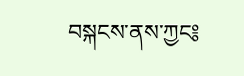བསྐངས་ནས་ཀྱང༔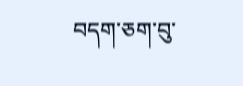བདག་ཅག་བུ་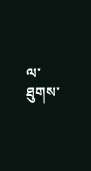ལ་ཐུགས་